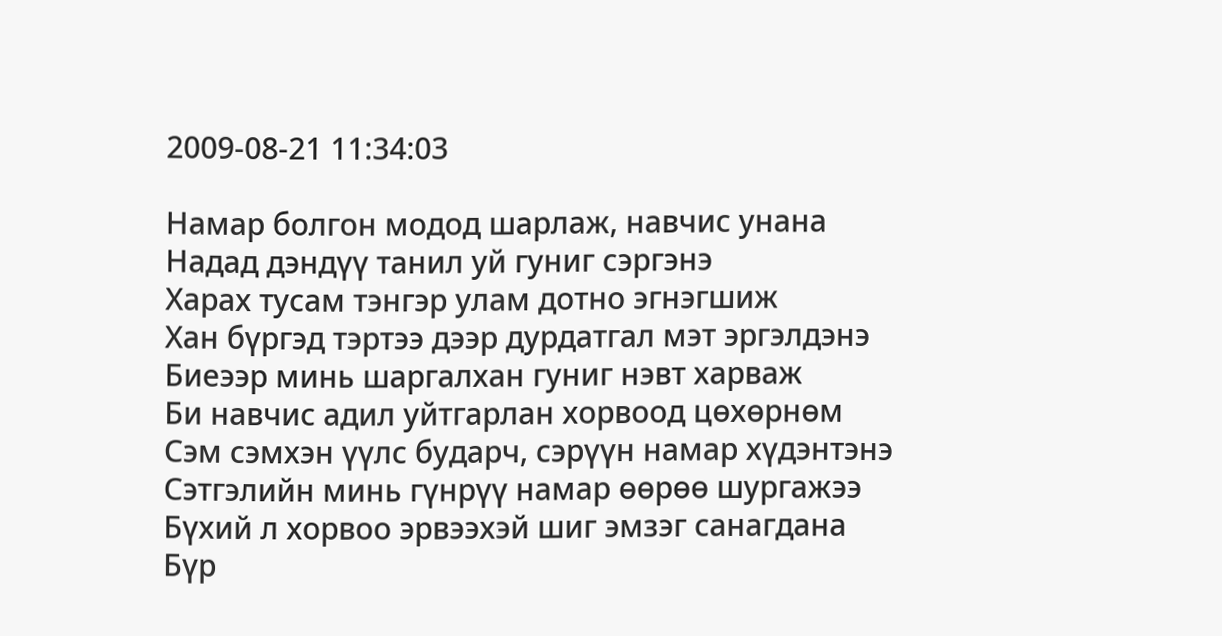2009-08-21 11:34:03

Намар болгон модод шарлаж, навчис унана
Надад дэндүү танил уй гуниг сэргэнэ
Харах тусам тэнгэр улам дотно эгнэгшиж
Хан бүргэд тэртээ дээр дурдатгал мэт эргэлдэнэ
Биеээр минь шаргалхан гуниг нэвт харваж
Би навчис адил уйтгарлан хорвоод цөхөрнөм
Сэм сэмхэн үүлс бударч, сэрүүн намар хүдэнтэнэ
Сэтгэлийн минь гүнрүү намар өөрөө шургажээ
Бүхий л хорвоо эрвээхэй шиг эмзэг санагдана
Бүр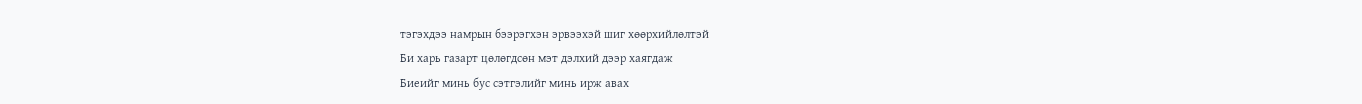тэгэхдээ намрын бээрэгхэн эрвээхэй шиг хөөрхийлөлтэй
Би харь газарт цөлөгдсөн мэт дэлхий дээр хаягдаж
Биеийг минь бус сэтгэлийг минь ирж авах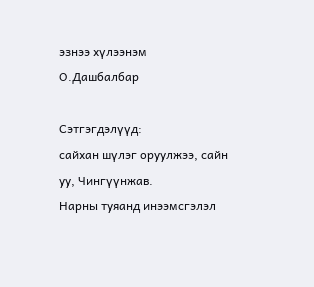эзнээ хүлээнэм
О.Дашбалбар

Сэтгэгдэлүүд:
сайхан шүлэг оруулжээ, сайн уу, Чингүүнжав.
Нарны туяанд инээмсгэлэл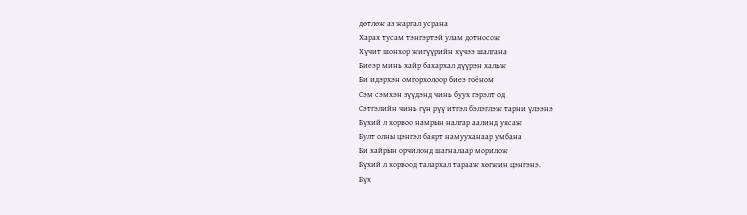дөтлөж аз жаргал усрана
Харах тусам тэнгэртэй улам дотносож
Хүчит шонхор жигүүрийн хүчээ шалгана
Биеэр минь хайр бахархал дүүрэн хальж
Би идэрхэн омгорхолоор биеэ гоёном
Сэм сэмхэн зүүдэнд чинь буух гэрэлт од
Сэтгэлийн чинь гүн рүү итгэл бэлэглэж тарни үлээнэ
Бүхий л хорвоо намрын налгар аалинд уясаж
Булт олны цэнгэл баярт намууханаар умбана
Би хайрын орчилонд шагналаар морилож
Бүхий л хорвоод талархал тарааж хөгжин цэнгэнэ.
Бүх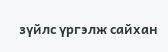зүйлс үргэлж сайхан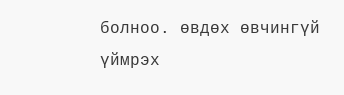болноо. өвдөх өвчингүй үймрэх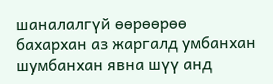шаналалгүй өөрөөрөө бахархан аз жаргалд умбанхан шумбанхан явна шүү анд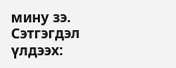мину зэ.
Сэтгэгдэл үлдээх: